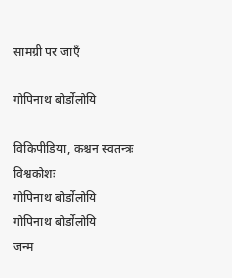सामग्री पर जाएँ

गोपिनाथ बोर्डोलोयि

विकिपीडिया, कश्चन स्वतन्त्रः विश्वकोशः
गोपिनाथ बोर्डोलोयि
गोपिनाथ बोर्डोलोयि
जन्म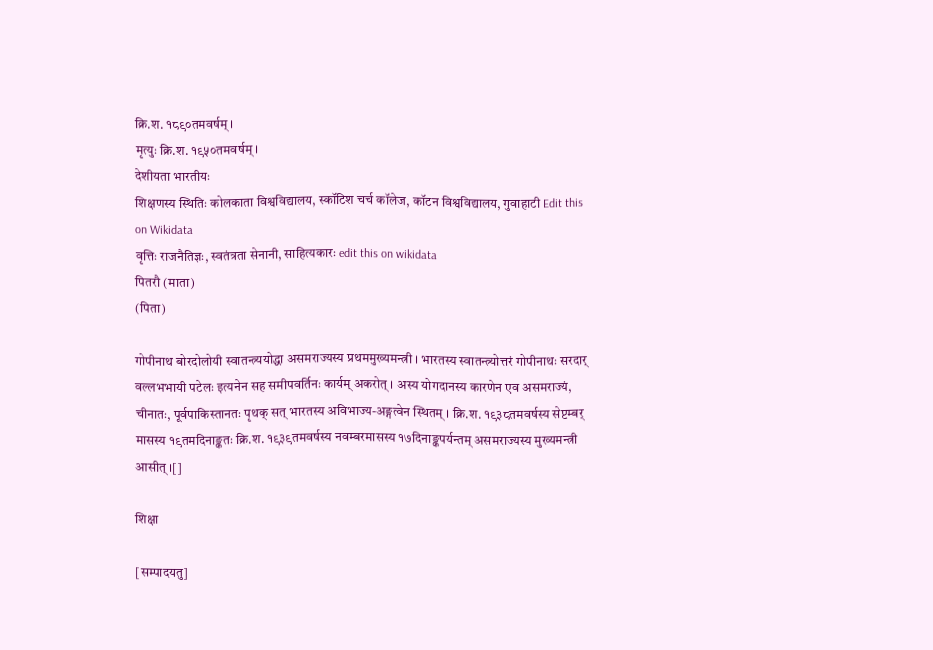क्रि.श. १८९०तमवर्षम् ।
मृत्युः क्रि.श. १९५०तमवर्षम् ।
देशीयता भारतीयः
शिक्षणस्य स्थितिः कोलकाता विश्वविद्यालय, स्कॉटिश चर्च कॉलेज, कॉटन विश्वविद्यालय, गुवाहाटी Edit this on Wikidata
वृत्तिः राजनैतिज्ञः, स्वतंत्रता सेनानी, साहित्यकारः edit this on wikidata
पितरौ (माता)
(पिता)

गोपीनाथ बोरदोलोयी स्वातन्त्र्ययोद्धा असमराज्यस्य प्रथममुख्यमन्त्री । भारतस्य स्वातन्त्र्योत्तरं गोपीनाथः सरदार् वल्लभभायी पटेलः इत्यनेन सह समीपवर्तिनः कार्यम् अकरोत् । अस्य योगदानस्य कारणेन एव असमराज्यं, चीनातः, पूर्वपाकिस्तानतः पृथक् सत् भारतस्य अविभाज्य-अङ्गत्वेन स्थितम् । क्रि.श. १९३८तमवर्षस्य सेप्टम्बर् मासस्य १९तमदिनाङ्कतः क्रि.श. १९३९तमवर्षस्य नवम्बरमासस्य १७दिनाङ्कपर्यन्तम् असमराज्यस्य मुख्यमन्त्री आसीत् ।[]

शिक्षा

[सम्पादयतु]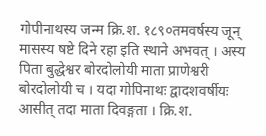गोपीनाथस्य जन्म क्रि.श. १८९०तमवर्षस्य जून् मासस्य षष्टे दिने रहा इति स्थाने अभवत् । अस्य पिता बुद्धेश्वर बोरदोलोयी माता प्राणेश्वरी बोरदोलोयी च । यदा गोपिनाथः द्वादशवर्षीयः आसीत् तदा माता दिवङ्गता । क्रि.श.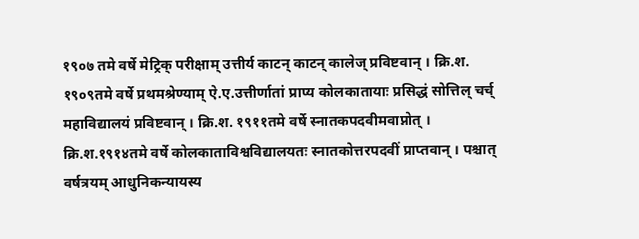१९०७ तमे वर्षे मेट्रिक् परीक्षाम् उत्तीर्य काटन् काटन् कालेज् प्रविष्टवान् । क्रि.श. १९०९तमे वर्षे प्रथमश्रेण्याम् ऐ.ए.उत्तीर्णातां प्राप्य कोलकातायाः प्रसिद्धं सोत्तिल् चर्च् महाविद्यालयं प्रविष्टवान् । क्रि.श. १९११तमे वर्षे स्नातकपदवीमवाप्नोत् । क्रि.श.१९१४तमे वर्षे कोलकाताविश्वविद्यालयतः स्नातकोत्तरपदवीं प्राप्तवान् । पश्चात् वर्षत्रयम् आधुनिकन्यायस्य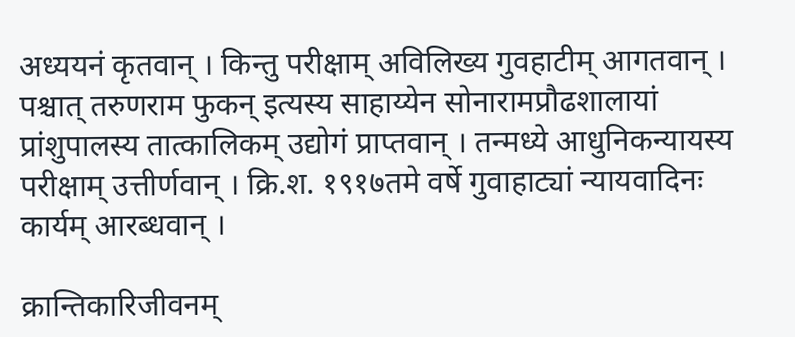अध्ययनं कृतवान् । किन्तु परीक्षाम् अविलिख्य गुवहाटीम् आगतवान् । पश्चात् तरुणराम फुकन् इत्यस्य साहाय्येन सोनारामप्रौढशालायां प्रांशुपालस्य तात्कालिकम् उद्योगं प्राप्तवान् । तन्मध्ये आधुनिकन्यायस्य परीक्षाम् उत्तीर्णवान् । क्रि.श. १९१७तमे वर्षे गुवाहाट्यां न्यायवादिनः कार्यम् आरब्धवान् ।

क्रान्तिकारिजीवनम्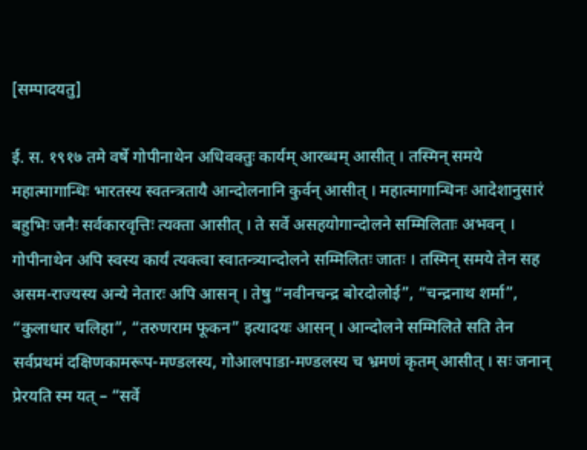[सम्पादयतु]

ई. स. १९१७ तमे वर्षे गोपीनाथेन अधिवक्तुः कार्यम् आरब्धम् आसीत् । तस्मिन् समये महात्मागान्धिः भारतस्य स्वतन्त्रतायै आन्दोलनानि कुर्वन् आसीत् । महात्मागान्धिनः आदेशानुसारं बहुभिः जनैः सर्वकारवृत्तिः त्यक्ता आसीत् । ते सर्वे असहयोगान्दोलने सम्मिलिताः अभवन् । गोपीनाथेन अपि स्वस्य कार्यं त्यक्त्वा स्वातन्त्र्यान्दोलने सम्मिलितः जातः । तस्मिन् समये तेन सह असम-राज्यस्य अन्ये नेतारः अपि आसन् । तेषु “नवीनचन्द्र बोरदोलोई”, “चन्द्रनाथ शर्मा”, “कुलाधार चलिहा”, “तरुणराम फूकन” इत्यादयः आसन् । आन्दोलने सम्मिलिते सति तेन सर्वप्रथमं दक्षिणकामरूप-मण्डलस्य, गोआलपाडा-मण्डलस्य च भ्रमणं कृतम् आसीत् । सः जनान् प्रेरयति स्म यत् – “सर्वे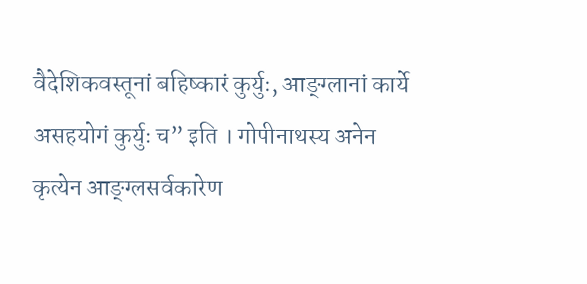वैदेशिकवस्तूनां बहिष्कारं कुर्युः, आङ्ग्लानां कार्ये असहयोगं कुर्युः च” इति । गोपीनाथस्य अनेन कृत्येन आङ्ग्लसर्वकारेण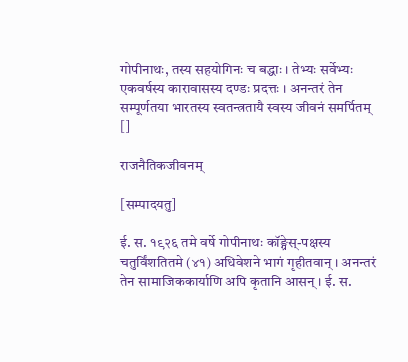गोपीनाथः, तस्य सहयोगिनः च बद्धाः । तेभ्यः सर्वेभ्यः एकवर्षस्य कारावासस्य दण्डः प्रदत्तः । अनन्तरं तेन सम्पूर्णतया भारतस्य स्वतन्त्रतायै स्वस्य जीवनं समर्पितम् []

राजनैतिकजीवनम्

[सम्पादयतु]

ई. स. १९२६ तमे वर्षे गोपीनाथः कॉङ्ग्रेस्-पक्षस्य चतुर्विंशतितमे (४१) अधिवेशने भागं गृहीतवान् । अनन्तरं तेन सामाजिककार्याणि अपि कृतानि आसन् । ई. स.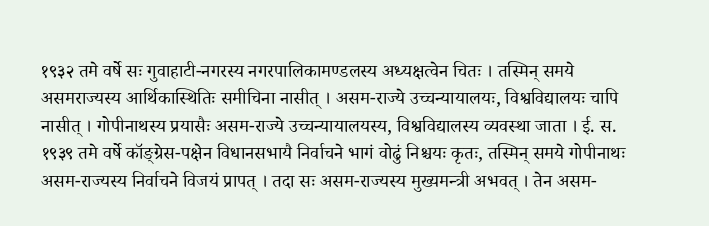१९३२ तमे वर्षे सः गुवाहाटी-नगरस्य नगरपालिकामण्डलस्य अध्यक्षत्वेन चितः । तस्मिन् समये असमराज्यस्य आर्थिकास्थितिः समीचिना नासीत् । असम-राज्ये उच्चन्यायालयः, विश्वविद्यालयः चापि नासीत् । गोपीनाथस्य प्रयासैः असम-राज्ये उच्चन्यायालयस्य, विश्वविद्यालस्य व्यवस्था जाता । ई. स. १९३९ तमे वर्षे कॉङ्ग्रेस-पक्षेन विधानसभायै निर्वाचने भागं वोढुं निश्चयः कृतः, तस्मिन् समये गोपीनाथः असम-राज्यस्य निर्वाचने विजयं प्रापत् । तदा सः असम-राज्यस्य मुख्यमन्त्री अभवत् । तेन असम-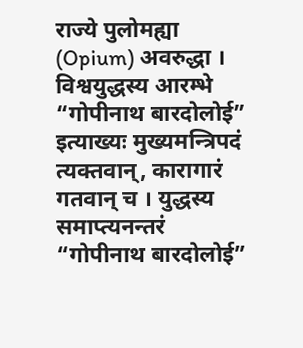राज्ये पुलोमह्या (Opium) अवरुद्धा । विश्वयुद्धस्य आरम्भे “गोपीनाथ बारदोलोई” इत्याख्यः मुख्यमन्त्रिपदं त्यक्तवान्, कारागारं गतवान् च । युद्धस्य समाप्त्यनन्तरं “गोपीनाथ बारदोलोई”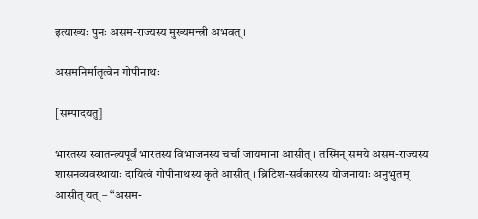इत्याख्यः पुनः असम-राज्यस्य मुख्यमन्त्री अभवत् ।

असमनिर्मातृत्वेन गोपीनाथः

[सम्पादयतु]

भारतस्य स्वातन्त्र्यपूर्वं भारतस्य विभाजनस्य चर्चा जायमाना आसीत् । तस्मिन् समये असम-राज्यस्य शासनव्यवस्थायाः दायित्वं गोपीनाथस्य कृते आसीत् । ब्रिटिश-सर्वकारस्य योजनायाः अनुभुतम् आसीत् यत् – “असम-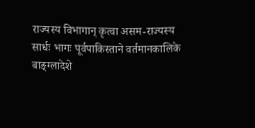राज्यस्य विभागान् कृत्वा असम-राज्यस्य सार्धः भागः पूर्वपाकिस्ताने वर्तमानकालिके बाङ्ग्लादेशे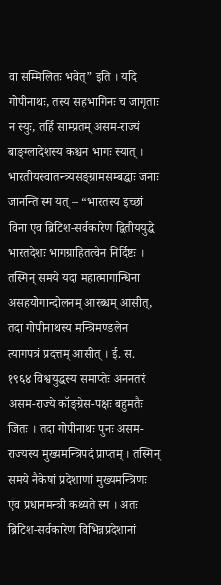वा सम्मिलितः भवेत्” इति । यदि गोपीनाथः, तस्य सहभागिनः च जागृताः न स्युः, तर्हि साम्प्रतम् असम-राज्यं बाङ्ग्लादेशस्य कश्चन भागः स्यात् । भारतीयस्वातन्त्र्यसङ्ग्रामसम्बद्धाः जनाः जानन्ति स्म यत् – “भारतस्य इच्छां विना एव ब्रिटिश-सर्वकारेण द्वितीययुद्धे भारतदेशः भागग्राहितत्वेन निर्दिष्टः । तस्मिन् समये यदा महात्मागान्धिना असहयोगान्दोलनम् आरब्धम् आसीत्, तदा गोपीनाथस्य मन्त्रिमण्डलेन त्यागपत्रं प्रदत्तम् आसीत् । ई. स. १९६४ विश्वयुद्धस्य समाप्तेः अननतरं असम-राज्ये कॉङ्ग्रेस-पक्षः बहुमतैः जितः । तदा गोपीनाथः पुनः असम-राज्यस्य मुख्यमन्त्रिपदं प्राप्तम् । तस्मिन् समये नैकेषां प्रदेशाणां मुख्यमन्त्रिणः एव प्रधानमन्त्री कथ्यते स्म । अतः ब्रिटिश-सर्वकारेण विभिन्नप्रदेशानां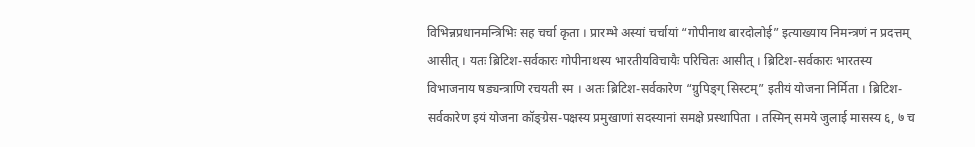विभिन्नप्रधानमन्त्रिभिः सह चर्चा कृता । प्रारम्भे अस्यां चर्चायां “गोपीनाथ बारदोलोई” इत्याख्याय निमन्त्रणं न प्रदत्तम् आसीत् । यतः ब्रिटिश-सर्वकारः गोपीनाथस्य भारतीयविचायैः परिचितः आसीत् । ब्रिटिश-सर्वकारः भारतस्य विभाजनाय षड्यन्त्राणि रचयती स्म । अतः ब्रिटिश-सर्वकारेण “ग्रुपिङ्ग् सिस्टम्” इतीयं योजना निर्मिता । ब्रिटिश-सर्वकारेण इयं योजना कॉङ्ग्रेस-पक्षस्य प्रमुखाणां सदस्यानां समक्षे प्रस्थापिता । तस्मिन् समये जुलाई मासस्य ६, ७ च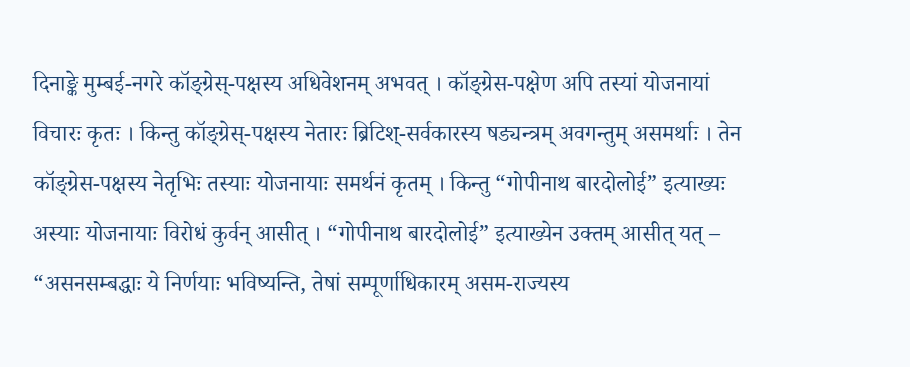दिनाङ्के मुम्बई-नगरे कॉङ्ग्रेस्-पक्षस्य अधिवेशनम् अभवत् । कॉङ्ग्रेस-पक्षेण अपि तस्यां योजनायां विचारः कृतः । किन्तु कॉङ्ग्रेस्-पक्षस्य नेतारः ब्रिटिश्-सर्वकारस्य षड्यन्त्रम् अवगन्तुम् असमर्थाः । तेन कॉङ्ग्रेस-पक्षस्य नेतृभिः तस्याः योजनायाः समर्थनं कृतम् । किन्तु “गोपीनाथ बारदोलोई” इत्याख्यः अस्याः योजनायाः विरोधं कुर्वन् आसीत् । “गोपीनाथ बारदोलोई” इत्याख्येन उक्तम् आसीत् यत् – “असनसम्बद्धाः ये निर्णयाः भविष्यन्ति, तेषां सम्पूर्णाधिकारम् असम-राज्यस्य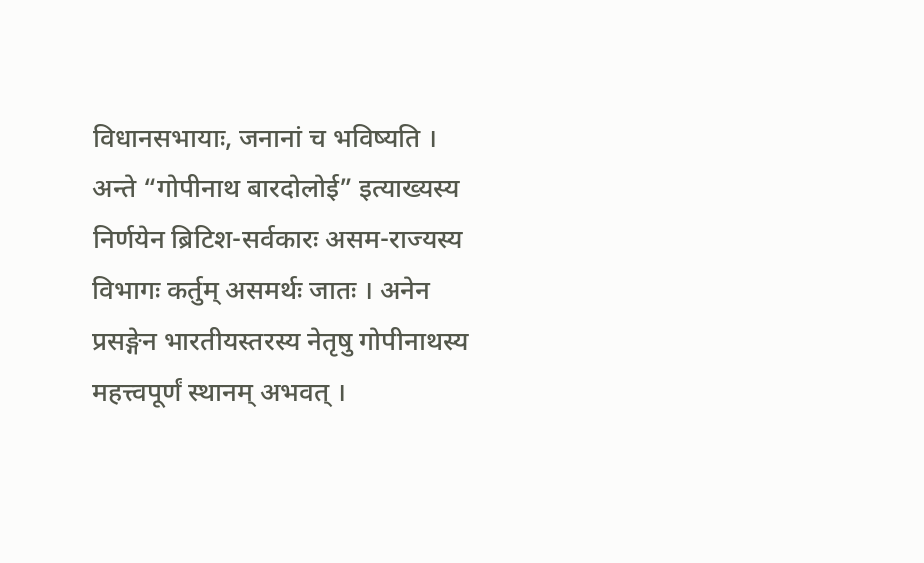विधानसभायाः, जनानां च भविष्यति । अन्ते “गोपीनाथ बारदोलोई” इत्याख्यस्य निर्णयेन ब्रिटिश-सर्वकारः असम-राज्यस्य विभागः कर्तुम् असमर्थः जातः । अनेन प्रसङ्गेन भारतीयस्तरस्य नेतृषु गोपीनाथस्य महत्त्वपूर्णं स्थानम् अभवत् ।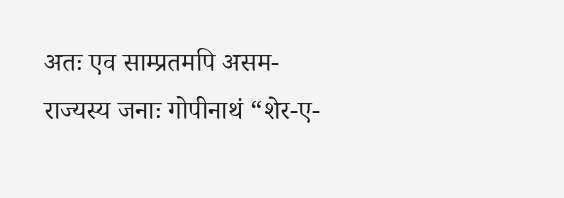अतः एव साम्प्रतमपि असम-राज्यस्य जनाः गोपीनाथं “शेर-ए-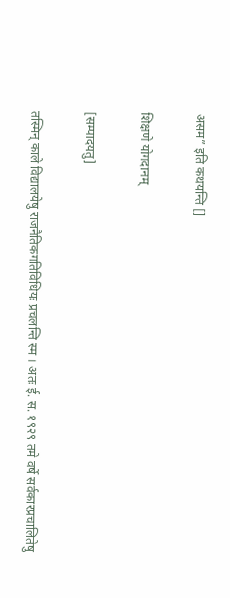असम” इति कथयन्ति []

शिक्षणे योगदानम्

[सम्पादयतु]

तस्मिन् काले विद्यालयेषु राजनैतिकगतिविधियः प्रचलन्ति स्म । अतः ई. स. १९२९ तमे वर्षे सर्वकारप्रचालितेषु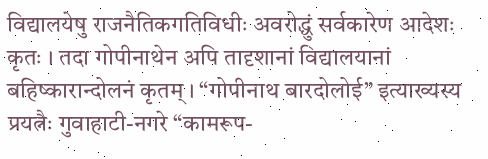विद्यालयेषु राजनैतिकगतिविधीः अवरोद्धुं सर्वकारेण आदेशः कृतः । तदा गोपीनाथेन अपि तादृशानां विद्यालयानां बहिष्कारान्दोलनं कृतम् । “गोपीनाथ बारदोलोई” इत्याख्यस्य प्रयत्नैः गुवाहाटी-नगरे “कामरूप-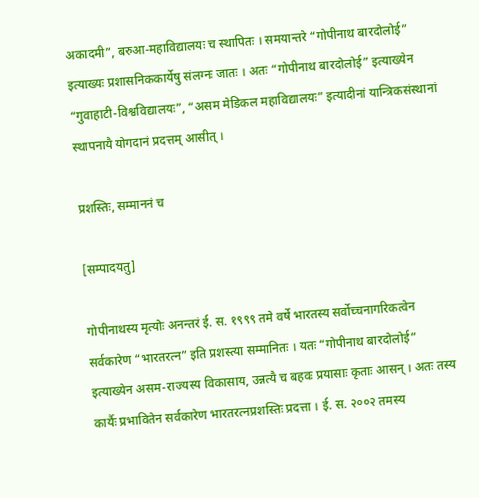अकादमी”, बरुआ-महाविद्यालयः च स्थापितः । समयान्तरे “गोपीनाथ बारदोलोई” इत्याख्यः प्रशासनिककार्येषु संलग्नः जातः । अतः “गोपीनाथ बारदोलोई” इत्याख्येन “गुवाहाटी-विश्वविद्यालयः”, “असम मेडिकल महाविद्यालयः” इत्यादीनां यान्त्रिकसंस्थानां स्थापनायै योगदानं प्रदत्तम् आसीत् ।

प्रशस्तिः, सम्माननं च

[सम्पादयतु]

गोपीनाथस्य मृत्योः अनन्तरं ई. स. १९९९ तमे वर्षे भारतस्य सर्वोच्चनागरिकत्वेन सर्वकारेण “भारतरत्न” इति प्रशस्त्या सम्मानितः । यतः “गोपीनाथ बारदोलोई” इत्याख्येन असम-राज्यस्य विकासाय, उन्नत्यै च बहवः प्रयासाः कृताः आसन् । अतः तस्य कार्यैः प्रभावितेन सर्वकारेण भारतरत्नप्रशस्तिः प्रदत्ता । ई. स. २००२ तमस्य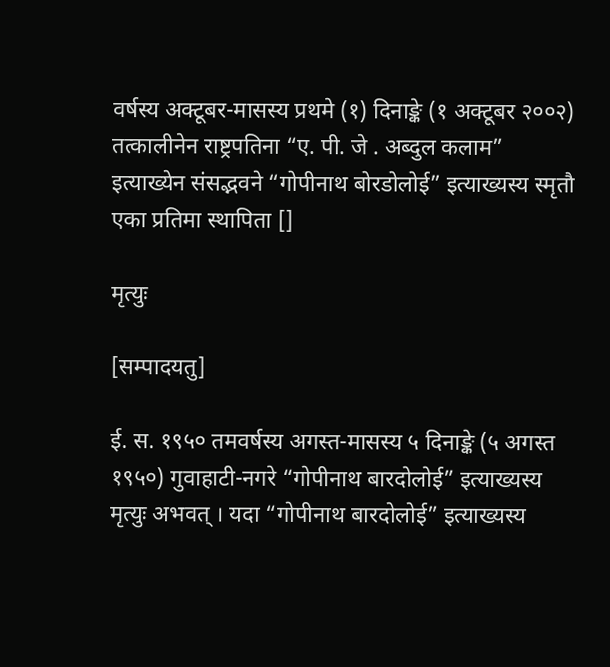वर्षस्य अक्टूबर-मासस्य प्रथमे (१) दिनाङ्के (१ अक्टूबर २००२) तत्कालीनेन राष्ट्रपतिना “ए. पी. जे . अब्दुल कलाम” इत्याख्येन संसद्भवने “गोपीनाथ बोरडोलोई” इत्याख्यस्य स्मृतौ एका प्रतिमा स्थापिता []

मृत्युः

[सम्पादयतु]

ई. स. १९५० तमवर्षस्य अगस्त-मासस्य ५ दिनाङ्के (५ अगस्त १९५०) गुवाहाटी-नगरे “गोपीनाथ बारदोलोई” इत्याख्यस्य मृत्युः अभवत् । यदा “गोपीनाथ बारदोलोई” इत्याख्यस्य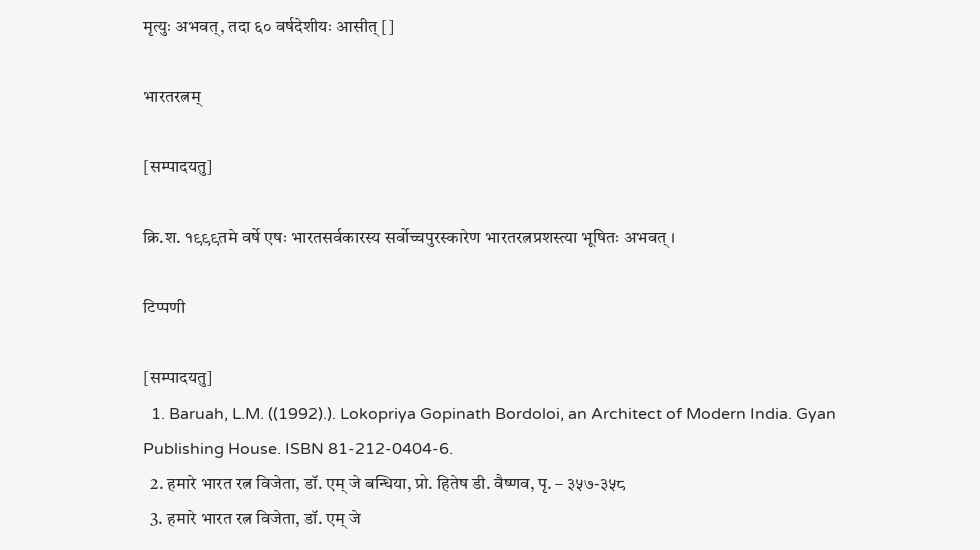मृत्युः अभवत्, तदा ६० वर्षदेशीयः आसीत् []

भारतरत्नम्

[सम्पादयतु]

क्रि.श. १९९९तमे वर्षे एषः भारतसर्वकारस्य सर्वोच्चपुरस्कारेण भारतरत्नप्रशस्त्या भूषितः अभवत् ।

टिप्पणी

[सम्पादयतु]
  1. Baruah, L.M. ((1992).). Lokopriya Gopinath Bordoloi, an Architect of Modern India. Gyan Publishing House. ISBN 81-212-0404-6.
  2. हमारे भारत रत्न विजेता, डॉ. एम् जे बन्धिया, प्रो. हितेष डी. वैष्णव, पृ. – ३५७-३५८
  3. हमारे भारत रत्न विजेता, डॉ. एम् जे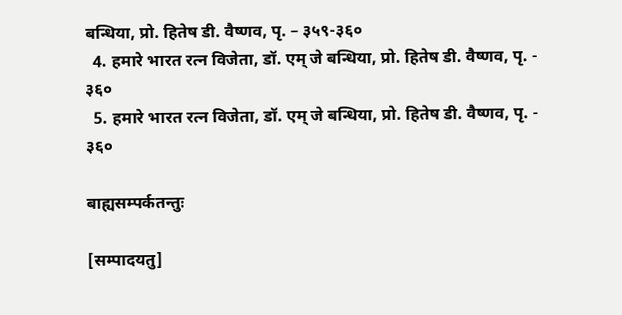बन्धिया, प्रो. हितेष डी. वैष्णव, पृ. – ३५९-३६०
  4. हमारे भारत रत्न विजेता, डॉ. एम् जे बन्धिया, प्रो. हितेष डी. वैष्णव, पृ. - ३६०
  5. हमारे भारत रत्न विजेता, डॉ. एम् जे बन्धिया, प्रो. हितेष डी. वैष्णव, पृ. - ३६०

बाह्यसम्पर्कतन्तुः

[सम्पादयतु]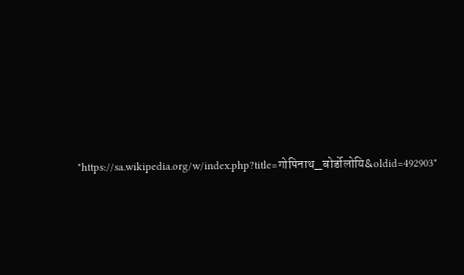"https://sa.wikipedia.org/w/index.php?title=गोपिनाथ_बोर्डोलोयि&oldid=492903"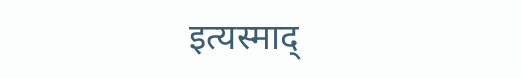इत्यस्माद्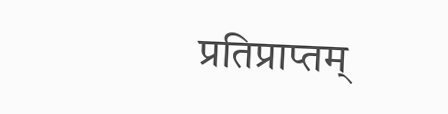प्रतिप्राप्तम्